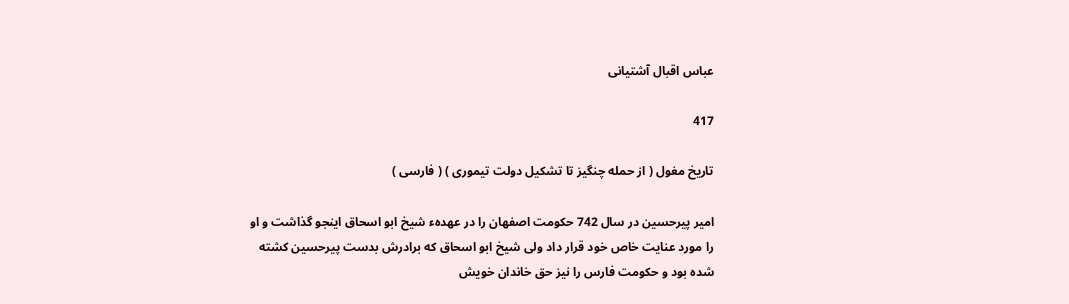عباس اقبال آشتيانى

417

تاريخ مغول ( از حمله چنگيز تا تشكيل دولت تيمورى ) ( فارسى )

امير پيرحسين در سال 742 حكومت اصفهان را در عهدهء شيخ ابو اسحاق اينجو گذاشت و او را مورد عنايت خاص خود قرار داد ولى شيخ ابو اسحاق كه برادرش بدست پيرحسين كشته شده بود و حكومت فارس را نيز حق خاندان خويش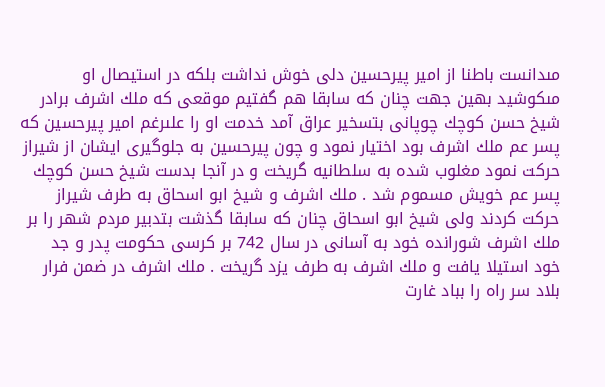مىدانست باطنا از امير پيرحسين دلى خوش نداشت بلكه در استيصال او مىكوشيد بهين جهت چنان كه سابقا هم گفتيم موقعى كه ملك اشرف برادر شيخ حسن كوچك چوپانى بتسخير عراق آمد خدمت او را علىرغم امير پيرحسين كه پسر عم ملك اشرف بود اختيار نمود و چون پيرحسين به جلوگيرى ايشان از شيراز حركت نمود مغلوب شده به سلطانيه گريخت و در آنجا بدست شيخ حسن كوچك پسر عم خويش مسموم شد . ملك اشرف و شيخ ابو اسحاق به طرف شيراز حركت كردند ولى شيخ ابو اسحاق چنان كه سابقا گذشت بتدبير مردم شهر را بر ملك اشرف شورانده خود به آسانى در سال 742 بر كرسى حكومت پدر و جد خود استيلا يافت و ملك اشرف به طرف يزد گريخت . ملك اشرف در ضمن فرار بلاد سر راه را بباد غارت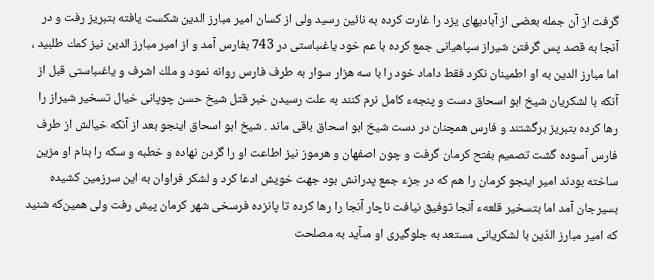گرفت از آن جمله بعضى از آباديهاى يزد را غارت كرده به نائين رسيد ولى از كسان امير مبارز الدين شكست يافته بتبريز رفت و در آنجا به قصد پس گرفتن شيراز سپاهيانى جمع كرده با عم خود ياغىباستى در 743 بفارس آمد و از امير مبارز الدين نيز كمك طلبيد ، اما مبارز الدين به او اطمينان نكرد فقط داماد خود را با سه هزار سوار به طرف فارس روانه نمود و ملك اشرف و ياغىباستى قبل از آنكه با لشكريان شيخ ابو اسحاق دست و پنجهء كامل نرم كنند به علت رسيدن خبر قتل شيخ حسن چوپانى خيال تسخير شيراز را رها كرده بتبريز برگشتند و فارس همچنان در دست شيخ ابو اسحاق باقى ماند . شيخ ابو اسحاق اينجو بعد از آنكه خيالش از طرف فارس آسوده گشت تصميم بفتح كرمان گرفت و چون اصفهان و هرموز نيز اطاعت او را گردن نهاده و خطبه و سكه را بنام او مزين ساخته بودند امير اينجو كرمان را هم كه در جزء جمع پدرانش بود جهت خويش ادعا كرد و لشكر فراوان به اين سرزمين كشيده بسيرجان آمد اما بتسخير قلعهء آنجا توفيق نيافت ناچار آنجا را رها كرده تا پانزده فرسخى شهر كرمان پيش رفت ولى همين‌كه شنيد كه امير مبارز الدّين با لشكريانى مستعد به جلوگيرى او مىآيد به مصلحت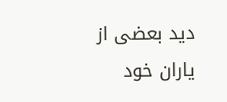ديد بعضى از ياران خود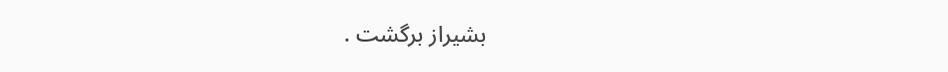بشيراز برگشت .